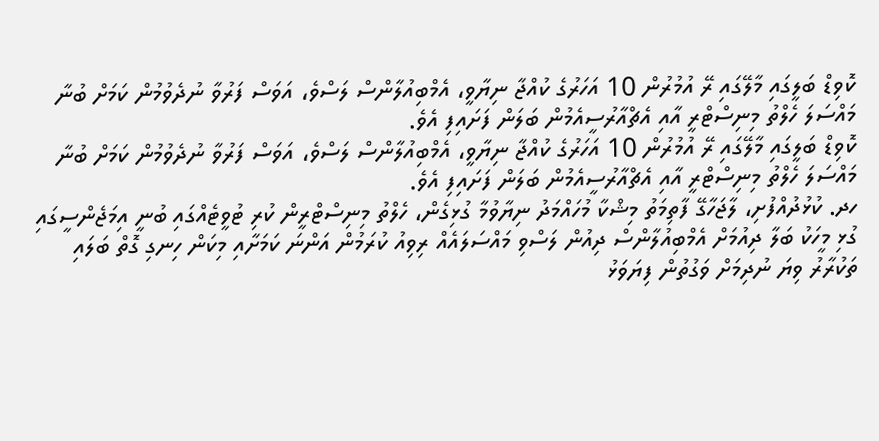ކޮވިޑް ބަލީގައި މާލޭގައި ރޭ އުމުރުން 10 އަހަރުގެ ކުއްޖާ ނިޔާވީ، އެމްބިއުލާންސް ލަސްވެ، އަވަސް ފަރުވާ ނުދެވުމުން ކަމަށް ބުނާ މައްސަލަ ހެލްތު މިނިސްޓްރީ އާއި އެޗްއާރުސީއެމުން ބަލަން ފަށައިފި އެވެ.
ކޮވިޑް ބަލީގައި މާލޭގައި ރޭ އުމުރުން 10 އަހަރުގެ ކުއްޖާ ނިޔާވީ، އެމްބިއުލާންސް ލަސްވެ، އަވަސް ފަރުވާ ނުދެވުމުން ކަމަށް ބުނާ މައްސަލަ ހެލްތު މިނިސްޓްރީ އާއި އެޗްއާރުސީއެމުން ބަލަން ފަށައިފި އެވެ.
ހދ. ކުޅުދުއްފުށި، ލާޖަހާގޭ ފާތިމަތު މިޝްކާ މުހައްމަދު ނިޔާވުމާ ގުޅިގެން، ހެލްތު މިނިސްޓްރީން ކުރި ޓުވީޓެއްގައި ބުނީ އިމަޖެންސީގައި ގުޅި މީހަކު ބަލާ ދިއުމަށް އެމްބިއުލާންސް ދިއުން ލަސްވި މައްސަލައެއް ރިވިއު ކުރަމުން އަންނަ ކަމަށާއި މިކަން ހިނގި ގޮތް ބަލައި ތަކުރާރު ވިޔަ ނުދިމަށް ވަގުތުން ފިޔަވަޅު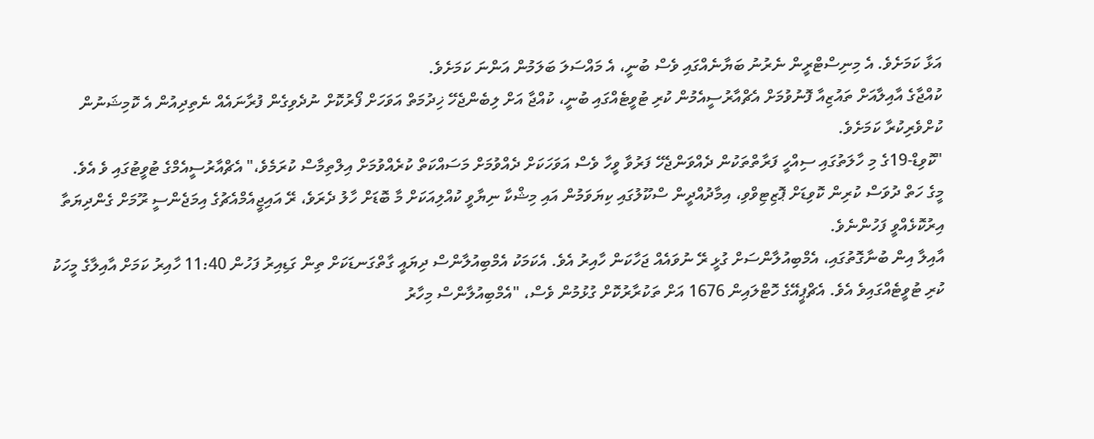އަޅާ ކަމަށެވެ. އެ މިނިސްޓްރީން ނެރުނު ބަޔާނެއްގައި ވެސް ބުނީ، އެ މައްސަލަ ބަލަމުން އަންނަ ކަމަށެވެ.
ކުއްޖާގެ އާއިލާއަށް ތައުޒިއާ ފޮނުވުމަށް އެޗްއާރުސީއެމުން ކުރި ޓުވީޓެއްގައި ބުނީ، ކުއްޖާ އަށް ލިބެންޖެހޭ ޚިދުމަތް އަވަހަށް ފޯރުކޮށް ނުދެވިގެން ފުރާނައެއް ނެތިދިއުން އެ ކޮމިޝަނުން ކުށްވެރިކުރާ ކަމަށެވެ.
"ކޮވިޑް-19ގެ މި ހާލަތުގައި ސިއްހީ ފަރާތްތަކުން ދެއްވަންޖެހޭ ފަރުވާ ވީހާ ވެސް އަވަހަކަށް ދެއްވުމަށް މަސައްކަތް ކުރެއްވުމަށް އިލްތިމާސް ކުރަމެވެ،" އެޗްއާރުސީއެމްގެ ޓުވީޓުގައި ވެ އެވެ.
މީގެ ހަތް ދުވަސް ކުރިން ކޮވިޑަށް ޕޮޒިޓިވްވި، އިމާދުއްދީން ސްކޫލުގައި ކިޔަވަމުން އައި މިޝްކާ ނިޔާވީ ކުއްލިއަކަށް މާ ބޮޑަށް ހާލު ދެރަވެ، ރޭ އައިޖީއެމްއެޗުގެ އިމަޖެންސީ ރޫމަށް ގެންދިޔަތާ އިރުކޮޅެއްވީ ފަހުންނެވެ.
އާއިލާ އިން ބުނާގޮތުގައި، އެމްބިއުލާންސަށް ގުޅީ ރޭ ނުވައެއް ޖަހާކަން ހާއިރު އެވެ. އެކަމަކު އެމްބިއުލާންސް ދިޔައީ ގާތްގަނޑަކަށް ތިން ގަޑިއިރު ފަހުން 11:40 ހާއިރު ކަމަށް އާއިލާގެ މީހަކު ކުރި ޓުވީޓެއްގައިވެ އެވެ. އެޗްޕީއޭގެ ހޮޓްލައިން 1676 އަށް ތަކުރާރުކޮށް ގުޅުމުން ވެސް، "އެމްބިއުލާންސް މިހާރު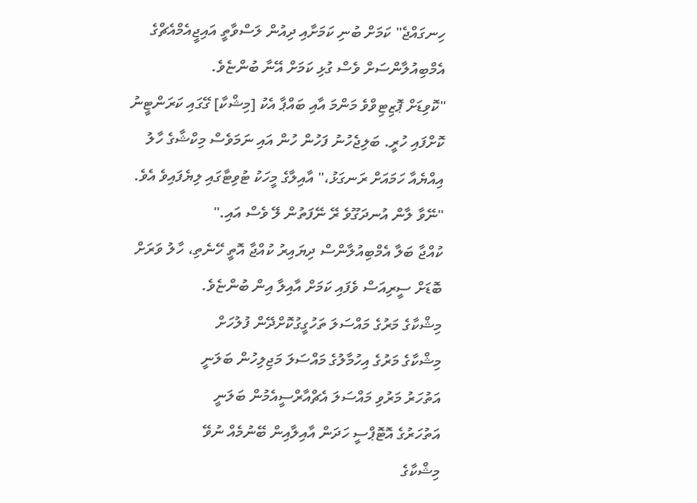ހިނގައްޖެ" ކަމަށް ބުނި ކަމަށާއި ދިއުން ލަސްވާތީ އައިޖީއެމްއެޗްގެ އެމްބިއުލާންސަށް ވެސް ގުޅި ކަމަށް އޭނާ ބުންޏެވެ.
"ކޮވިޑަށް ޕޮޒިޓިވްވެ މަންމަ އާއި ބައްޕާ އެކު [މިޝްކާ] ގޭގައި ކަރަންޓީނު ކޮށްފައި ހުރީ. ބަލިޖެހުނު ފަހުން ހުން އައި ނަމަވެސް މިކްޝާގެ ހާލު އިއްޔެއާ ހަމައަށް ރަނގަޅު،" އާއިލާގެ މީހަކު ޓުވިޓާގައި ލިޔެފައިވެ އެވެ.
"ނޭވާ ލާން އުނދަގޫވެ ރޭ ނޭފަތުން ލޭ ވެސް އައި."
ކުއްޖާ ބަލާ އެމްބިއުލާންސް ދިޔައިރު ކުއްޖާ އޮތީ ހޭނެތި، ހާލު ވަރަށް ބޮޑަށް ސީރިއަސް ވެފައި ކަމަށް އާއިލާ އިން ބުންޏެވެ.
މިޝްކާގެ މަރުގެ މައްސަލަ ތަހުގީގުކޮށްދޭން ފުލުހަށް
މިޝްކާގެ މަރުގެ އިހުމާލުގެ މައްސަލަ މަޖިލިހުން ބަލަނީ
އަތުހަރު މަރުވި މައްސަލަ އެޗްއާރްސީއެމުން ބަލަނީ
އަތުހަރުގެ އޮޓޮޕްސީ ހަދަން އާއިލާއިން ބޭނުމެއް ނުވޭ
މިޝްކާގެ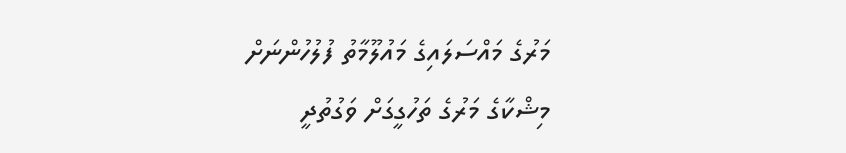މަރުގެ މައްސަލައިގެ މައުލޫމާތު ފުލުހުންނަށް
މިޝްކާގެ މަރުގެ ތަހުގީގަށް ވަގުތުދީ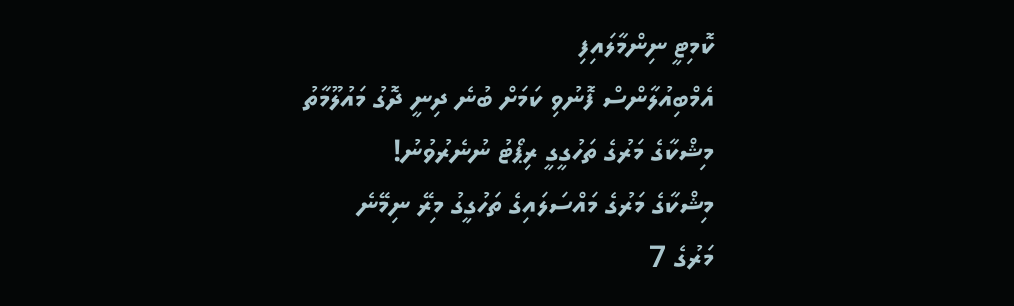ކޮމިޓީ ނިންމާލައިފި
އެމްބިއުލާންސް ފޮނުވި ކަމަށް ބުނެ ދިނީ ދޮގު މައުލޫމާތު
މިޝްކާގެ މަރުގެ ތަހުގީގީ ރިޕޯޓު ނުނެރުވުނު!
މިޝްކާގެ މަރުގެ މައްސަލައިގެ ތަހުގީގު މިރޭ ނިމޭނެ
މަރުގެ 7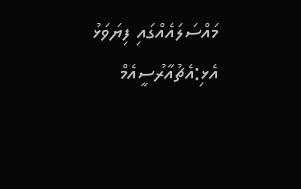މައްސަލައެއްގައި ފިޔަވަޅު އެޅި:އެޗުއާރުސީއެމް